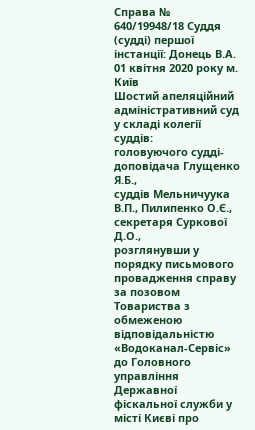Справа № 640/19948/18 Суддя (судді) першої інстанції: Донець В.А.
01 квітня 2020 року м. Київ
Шостий апеляційний адміністративний суд у складі колегії суддів:
головуючого судді-доповідача Глущенко Я.Б.,
суддів Мельничуука В.П., Пилипенко О.Є.,
секретаря Суркової Д.О.,
розглянувши у порядку письмового провадження справу за позовом Товариства з обмеженою відповідальністю «Водоканал-Сервіс» до Головного управління Державної фіскальної служби у місті Києві про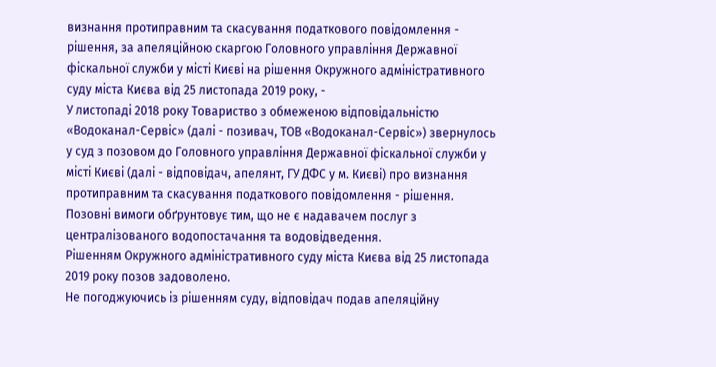визнання протиправним та скасування податкового повідомлення - рішення, за апеляційною скаргою Головного управління Державної фіскальної служби у місті Києві на рішення Окружного адміністративного суду міста Києва від 25 листопада 2019 року, -
У листопаді 2018 року Товариство з обмеженою відповідальністю «Водоканал-Сервіс» (далі - позивач, ТОВ «Водоканал-Сервіс») звернулось у суд з позовом до Головного управління Державної фіскальної служби у місті Києві (далі - відповідач, апелянт, ГУ ДФС у м. Києві) про визнання протиправним та скасування податкового повідомлення - рішення.
Позовні вимоги обґрунтовує тим, що не є надавачем послуг з централізованого водопостачання та водовідведення.
Рішенням Окружного адміністративного суду міста Києва від 25 листопада 2019 року позов задоволено.
Не погоджуючись із рішенням суду, відповідач подав апеляційну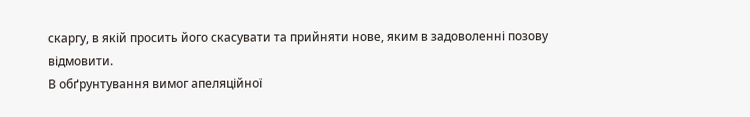скаргу, в якій просить його скасувати та прийняти нове, яким в задоволенні позову відмовити.
В обґрунтування вимог апеляційної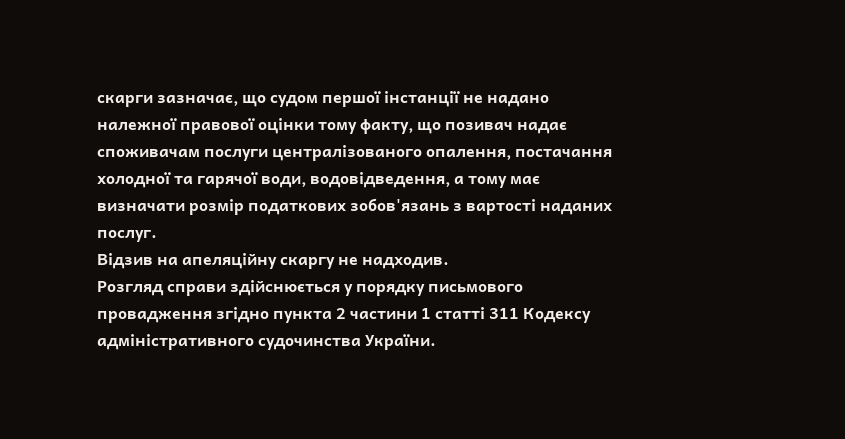скарги зазначає, що судом першої інстанції не надано належної правової оцінки тому факту, що позивач надає споживачам послуги централізованого опалення, постачання холодної та гарячої води, водовідведення, а тому має визначати розмір податкових зобов'язань з вартості наданих послуг.
Відзив на апеляційну скаргу не надходив.
Розгляд справи здійснюється у порядку письмового провадження згідно пункта 2 частини 1 статті 311 Кодексу адміністративного судочинства України.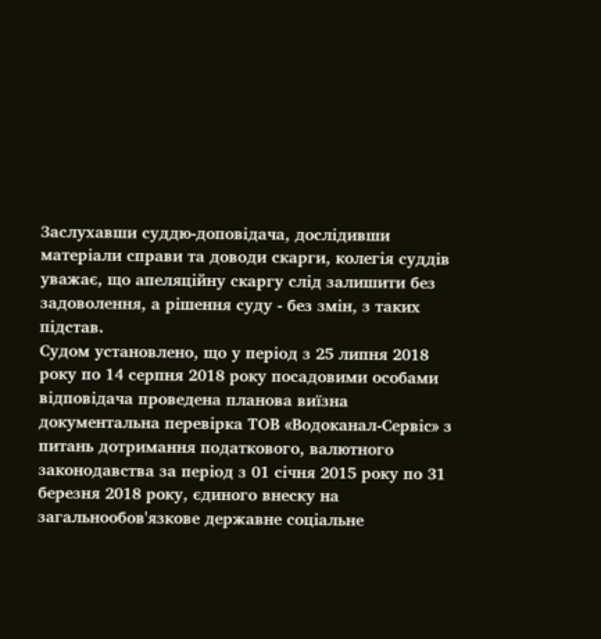Заслухавши суддю-доповідача, дослідивши матеріали справи та доводи скарги, колегія суддів уважає, що апеляційну скаргу слід залишити без задоволення, а рішення суду - без змін, з таких підстав.
Судом установлено, що у період з 25 липня 2018 року по 14 серпня 2018 року посадовими особами відповідача проведена планова виїзна документальна перевірка ТОВ «Водоканал-Сервіс» з питань дотримання податкового, валютного законодавства за період з 01 січня 2015 року по 31 березня 2018 року, єдиного внеску на загальнообов'язкове державне соціальне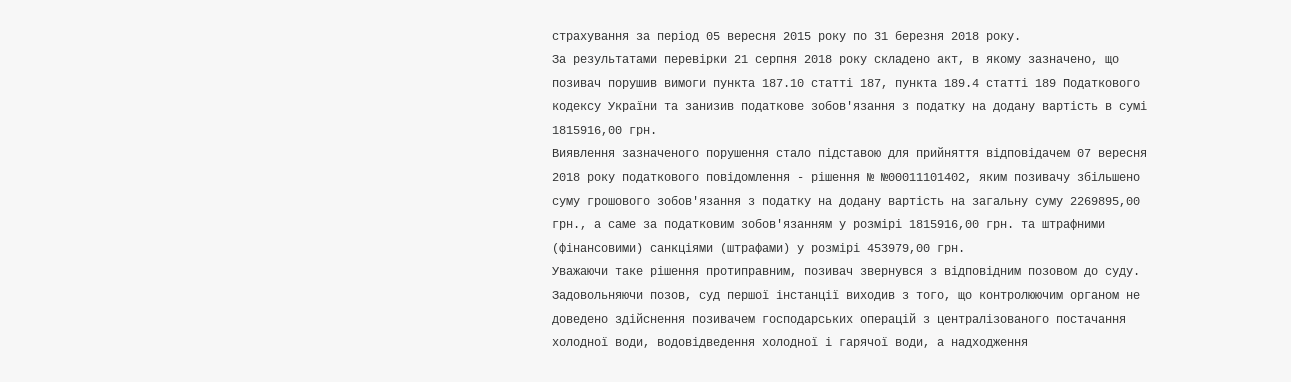страхування за період 05 вересня 2015 року по 31 березня 2018 року.
За результатами перевірки 21 серпня 2018 року складено акт, в якому зазначено, що позивач порушив вимоги пункта 187.10 статті 187, пункта 189.4 статті 189 Податкового кодексу України та занизив податкове зобов'язання з податку на додану вартість в сумі 1815916,00 грн.
Виявлення зазначеного порушення стало підставою для прийняття відповідачем 07 вересня 2018 року податкового повідомлення - рішення № №00011101402, яким позивачу збільшено суму грошового зобов'язання з податку на додану вартість на загальну суму 2269895,00 грн., а саме за податковим зобов'язанням у розмірі 1815916,00 грн. та штрафними (фінансовими) санкціями (штрафами) у розмірі 453979,00 грн.
Уважаючи таке рішення протиправним, позивач звернувся з відповідним позовом до суду.
Задовольняючи позов, суд першої інстанції виходив з того, що контролюючим органом не доведено здійснення позивачем господарських операцій з централізованого постачання холодної води, водовідведення холодної і гарячої води, а надходження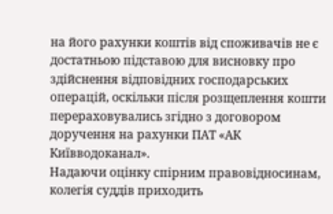на його рахунки коштів від споживачів не є достатньою підставою для висновку про здійснення відповідних господарських операцій, оскільки після розщеплення кошти перераховувались згідно з договором доручення на рахунки ПАТ «АК Київводоканал».
Надаючи оцінку спірним правовідносинам, колегія суддів приходить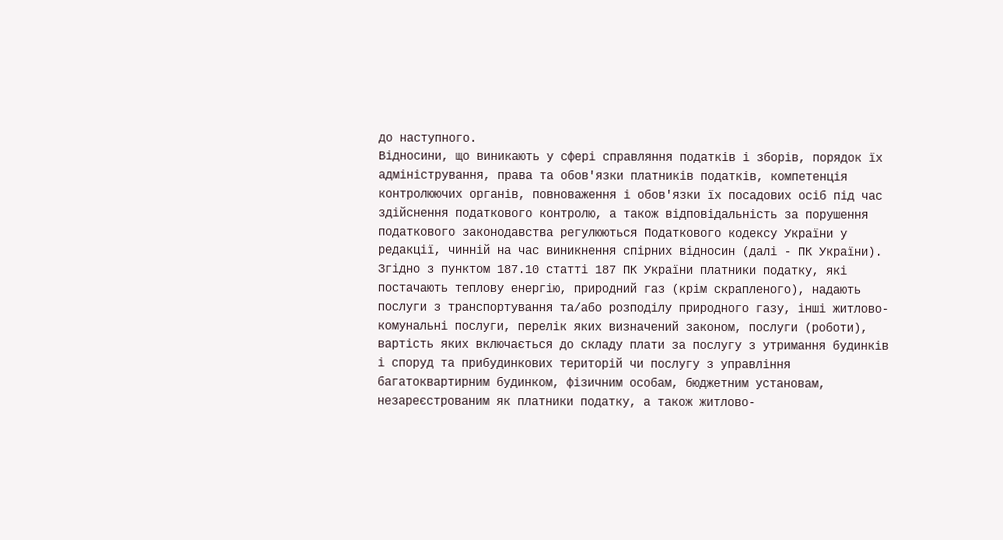до наступного.
Відносини, що виникають у сфері справляння податків і зборів, порядок їх адміністрування, права та обов'язки платників податків, компетенція контролюючих органів, повноваження і обов'язки їх посадових осіб під час здійснення податкового контролю, а також відповідальність за порушення податкового законодавства регулюються Податкового кодексу України у редакції, чинній на час виникнення спірних відносин (далі - ПК України).
Згідно з пунктом 187.10 статті 187 ПК України платники податку, які постачають теплову енергію, природний газ (крім скрапленого), надають послуги з транспортування та/або розподілу природного газу, інші житлово-комунальні послуги, перелік яких визначений законом, послуги (роботи), вартість яких включається до складу плати за послугу з утримання будинків і споруд та прибудинкових територій чи послугу з управління багатоквартирним будинком, фізичним особам, бюджетним установам, незареєстрованим як платники податку, а також житлово-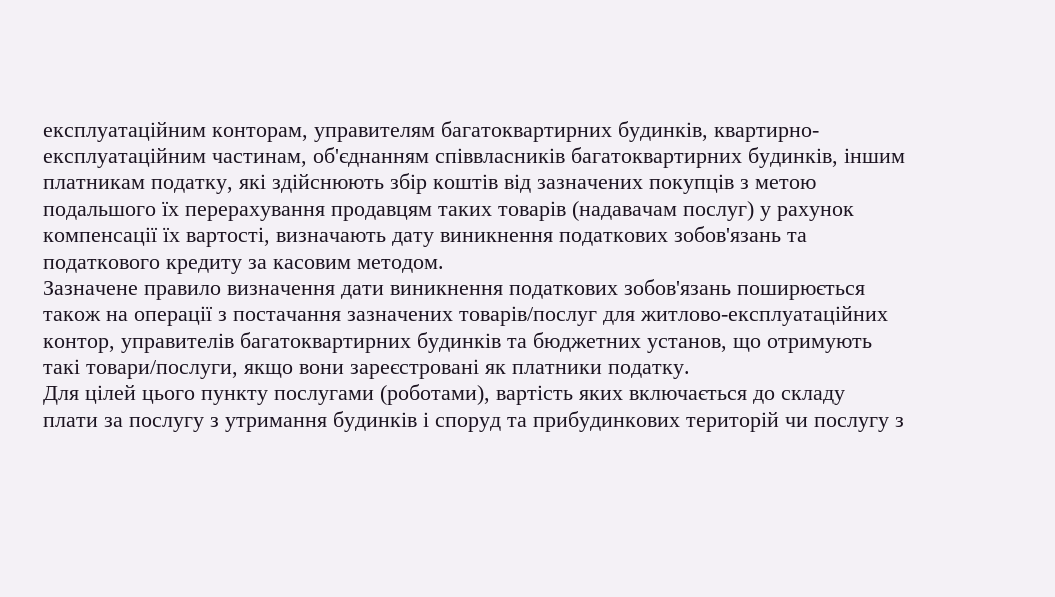експлуатаційним конторам, управителям багатоквартирних будинків, квартирно-експлуатаційним частинам, об'єднанням співвласників багатоквартирних будинків, іншим платникам податку, які здійснюють збір коштів від зазначених покупців з метою подальшого їх перерахування продавцям таких товарів (надавачам послуг) у рахунок компенсації їх вартості, визначають дату виникнення податкових зобов'язань та податкового кредиту за касовим методом.
Зазначене правило визначення дати виникнення податкових зобов'язань поширюється також на операції з постачання зазначених товарів/послуг для житлово-експлуатаційних контор, управителів багатоквартирних будинків та бюджетних установ, що отримують такі товари/послуги, якщо вони зареєстровані як платники податку.
Для цілей цього пункту послугами (роботами), вартість яких включається до складу плати за послугу з утримання будинків і споруд та прибудинкових територій чи послугу з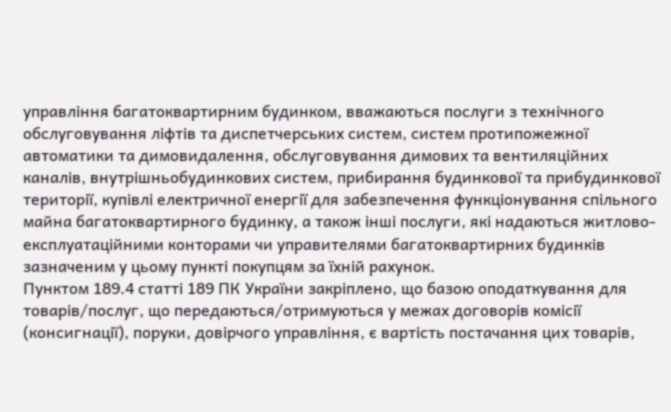управління багатоквартирним будинком, вважаються послуги з технічного обслуговування ліфтів та диспетчерських систем, систем протипожежної автоматики та димовидалення, обслуговування димових та вентиляційних каналів, внутрішньобудинкових систем, прибирання будинкової та прибудинкової території, купівлі електричної енергії для забезпечення функціонування спільного майна багатоквартирного будинку, а також інші послуги, які надаються житлово-експлуатаційними конторами чи управителями багатоквартирних будинків зазначеним у цьому пункті покупцям за їхній рахунок.
Пунктом 189.4 статті 189 ПК України закріплено, що базою оподаткування для товарів/послуг, що передаються/отримуються у межах договорів комісії (консигнації), поруки, довірчого управління, є вартість постачання цих товарів,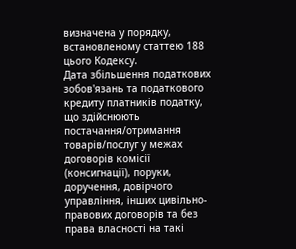визначена у порядку, встановленому статтею 188 цього Кодексу.
Дата збільшення податкових зобов'язань та податкового кредиту платників податку, що здійснюють постачання/отримання товарів/послуг у межах договорів комісії (консигнації), поруки, доручення, довірчого управління, інших цивільно-правових договорів та без права власності на такі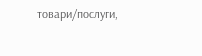товари/послуги,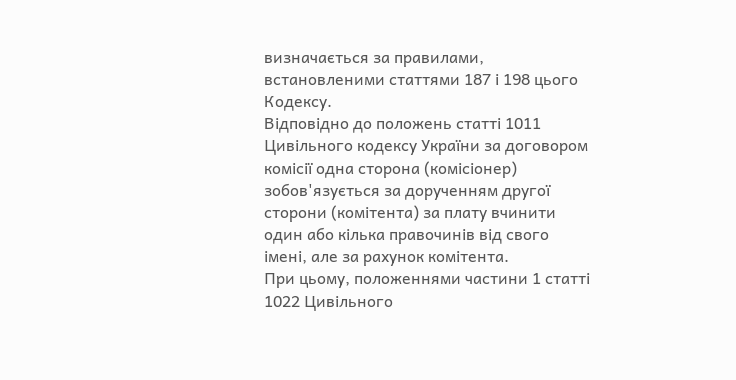визначається за правилами, встановленими статтями 187 і 198 цього Кодексу.
Відповідно до положень статті 1011 Цивільного кодексу України за договором комісії одна сторона (комісіонер) зобов'язується за дорученням другої сторони (комітента) за плату вчинити один або кілька правочинів від свого імені, але за рахунок комітента.
При цьому, положеннями частини 1 статті 1022 Цивільного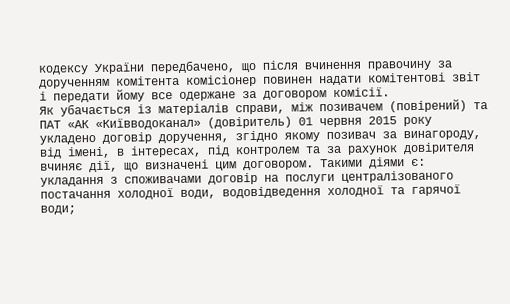кодексу України передбачено, що після вчинення правочину за дорученням комітента комісіонер повинен надати комітентові звіт і передати йому все одержане за договором комісії.
Як убачається із матеріалів справи, між позивачем (повірений) та ПАТ «АК «Київводоканал» (довіритель) 01 червня 2015 року укладено договір доручення, згідно якому позивач за винагороду, від імені, в інтересах, під контролем та за рахунок довірителя вчиняє дії, що визначені цим договором. Такими діями є:
укладання з споживачами договір на послуги централізованого постачання холодної води, водовідведення холодної та гарячої води;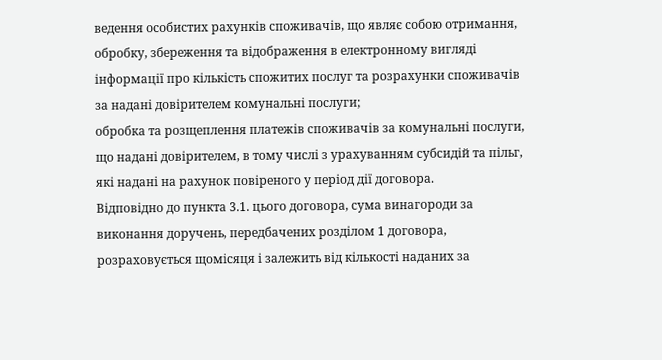ведення особистих рахунків споживачів, що являє собою отримання, обробку, збереження та відображення в електронному вигляді інформації про кількість спожитих послуг та розрахунки споживачів за надані довірителем комунальні послуги;
обробка та розщеплення платежів споживачів за комунальні послуги, що надані довірителем, в тому числі з урахуванням субсидій та пільг, які надані на рахунок повіреного у період дії договора.
Відповідно до пункта 3.1. цього договора, сума винагороди за виконання доручень, передбачених розділом 1 договора, розраховується щомісяця і залежить від кількості наданих за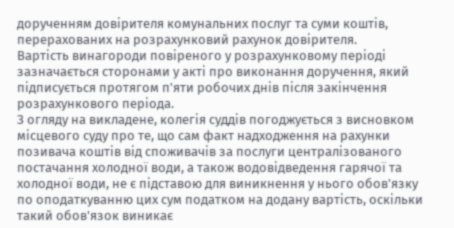дорученням довірителя комунальних послуг та суми коштів, перерахованих на розрахунковий рахунок довірителя.
Вартість винагороди повіреного у розрахунковому періоді зазначається сторонами у акті про виконання доручення, який підписується протягом п'яти робочих днів після закінчення розрахункового періода.
З огляду на викладене, колегія суддів погоджується з висновком місцевого суду про те, що сам факт надходження на рахунки позивача коштів від споживачів за послуги централізованого постачання холодної води, а також водовідведення гарячої та холодної води, не є підставою для виникнення у нього обов'язку по оподаткуванню цих сум податком на додану вартість, оскільки такий обов'язок виникає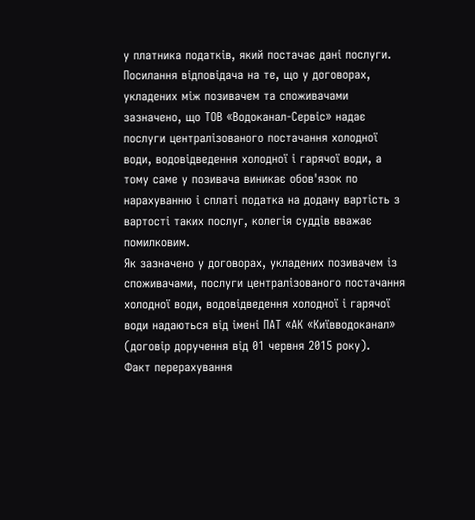у платника податків, який постачає дані послуги.
Посилання відповідача на те, що у договорах, укладених між позивачем та споживачами зазначено, що ТОВ «Водоканал-Сервіс» надає послуги централізованого постачання холодної води, водовідведення холодної і гарячої води, а тому саме у позивача виникає обов'язок по нарахуванню і сплаті податка на додану вартість з вартості таких послуг, колегія суддів вважає помилковим.
Як зазначено у договорах, укладених позивачем із споживачами, послуги централізованого постачання холодної води, водовідведення холодної і гарячої води надаються від імені ПАТ «АК «Київводоканал» (договір доручення від 01 червня 2015 року).
Факт перерахування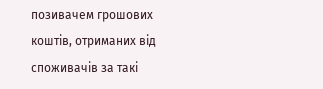позивачем грошових коштів, отриманих від споживачів за такі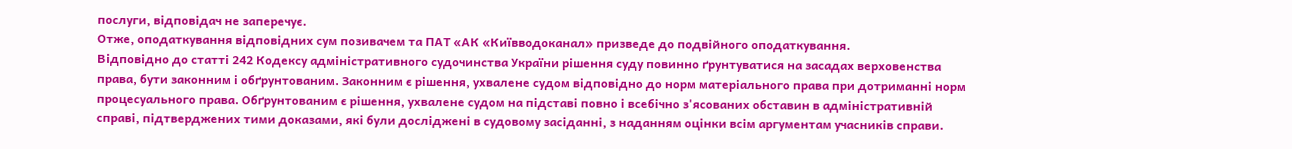послуги, відповідач не заперечує.
Отже, оподаткування відповідних сум позивачем та ПАТ «АК «Київводоканал» призведе до подвійного оподаткування.
Відповідно до статті 242 Кодексу адміністративного судочинства України рішення суду повинно ґрунтуватися на засадах верховенства права, бути законним і обґрунтованим. Законним є рішення, ухвалене судом відповідно до норм матеріального права при дотриманні норм процесуального права. Обґрунтованим є рішення, ухвалене судом на підставі повно і всебічно з'ясованих обставин в адміністративній справі, підтверджених тими доказами, які були досліджені в судовому засіданні, з наданням оцінки всім аргументам учасників справи.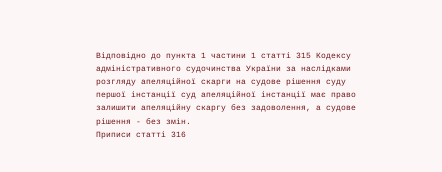Відповідно до пункта 1 частини 1 статті 315 Кодексу адміністративного судочинства України за наслідками розгляду апеляційної скарги на судове рішення суду першої інстанції суд апеляційної інстанції має право залишити апеляційну скаргу без задоволення, а судове рішення - без змін.
Приписи статті 316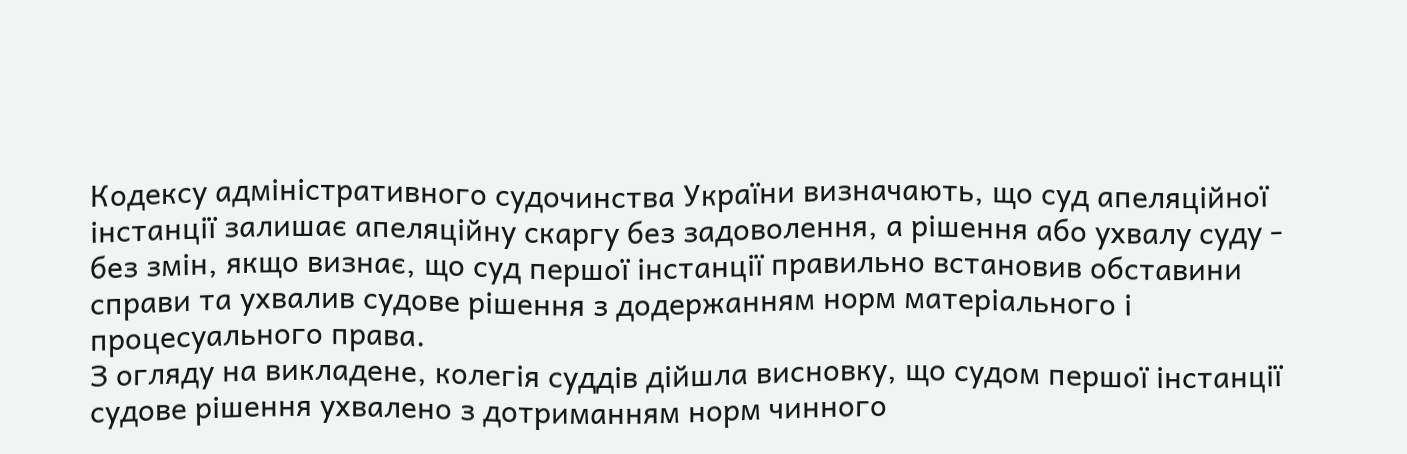Кодексу адміністративного судочинства України визначають, що суд апеляційної інстанції залишає апеляційну скаргу без задоволення, а рішення або ухвалу суду - без змін, якщо визнає, що суд першої інстанції правильно встановив обставини справи та ухвалив судове рішення з додержанням норм матеріального і процесуального права.
З огляду на викладене, колегія суддів дійшла висновку, що судом першої інстанції судове рішення ухвалено з дотриманням норм чинного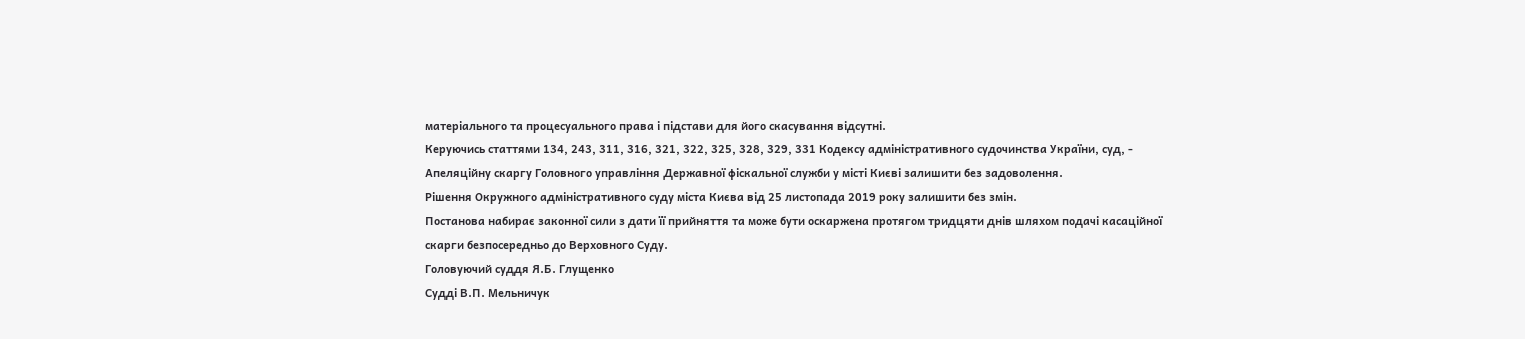матеріального та процесуального права і підстави для його скасування відсутні.
Керуючись статтями 134, 243, 311, 316, 321, 322, 325, 328, 329, 331 Кодексу адміністративного судочинства України, суд, -
Апеляційну скаргу Головного управління Державної фіскальної служби у місті Києві залишити без задоволення.
Рішення Окружного адміністративного суду міста Києва від 25 листопада 2019 року залишити без змін.
Постанова набирає законної сили з дати її прийняття та може бути оскаржена протягом тридцяти днів шляхом подачі касаційної скарги безпосередньо до Верховного Суду.
Головуючий суддя Я.Б. Глущенко
Судді В.П. Мельничук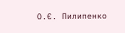О.Є. Пилипенко